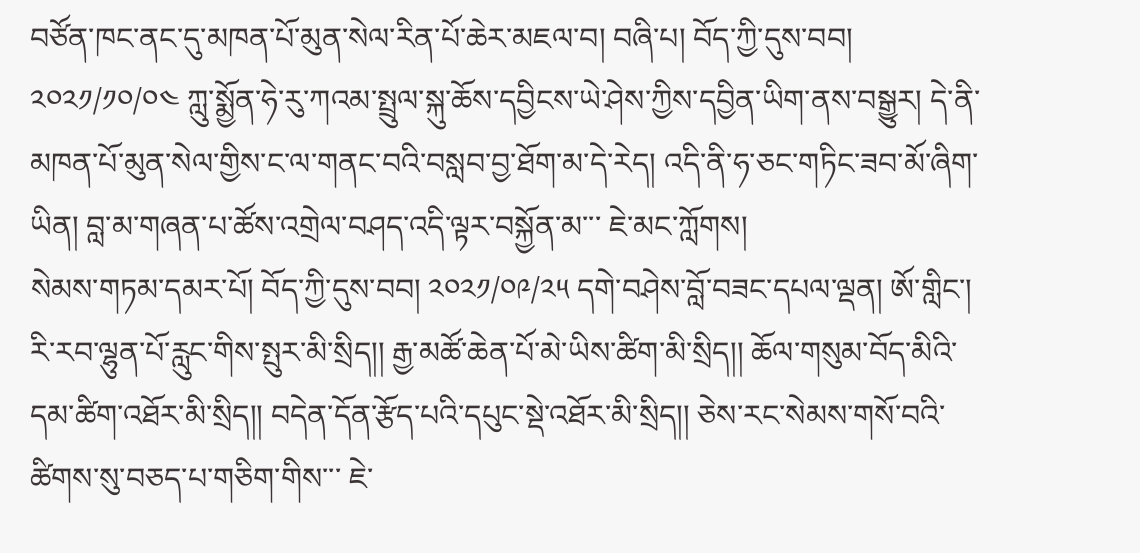བཙོན་ཁང་ནང་དུ་མཁན་པོ་མུན་སེལ་རིན་པོ་ཆེར་མཇལ་བ། བཞི་པ། བོད་ཀྱི་དུས་བབ། ༢༠༢༡/༡༠/༠༤ ཀླུ་སྨྱོན་ཧེ་རུ་ཀའམ་སྤྲུལ་སྐུ་ཆོས་དབྱིངས་ཡེ་ཤེས་ཀྱིས་དབྱིན་ཡིག་ནས་བསྒྱུར། དེ་ནི་མཁན་པོ་མུན་སེལ་གྱིས་ང་ལ་གནང་བའི་བསླབ་བྱ་ཐོག་མ་དེ་རེད། འདི་ནི་ཧ་ཅང་གཏིང་ཟབ་མོ་ཞིག་ཡིན། བླ་མ་གཞན་པ་ཚོས་འགྲེལ་བཤད་འདི་ལྟར་བསྐྱོན་མ་་་ ཇེ་མང་ཀློགས།
སེམས་གཏམ་དམར་པོ། བོད་ཀྱི་དུས་བབ། ༢༠༢༡/༠༩/༢༥ དགེ་བཤེས་བློ་བཟང་དཔལ་ལྡན། ཨོ་གླིང་། རི་རབ་ལྷུན་པོ་རླུང་གིས་སྤུར་མི་སྲིད།། རྒྱ་མཚོ་ཆེན་པོ་མེ་ཡིས་ཚིག་མི་སྲིད།། ཆོལ་གསུམ་བོད་མིའི་དམ་ཚིག་འཐོར་མི་སྲིད།། བདེན་དོན་རྩོད་པའི་དཔུང་སྡེ་འཐོར་མི་སྲིད།། ཅེས་རང་སེམས་གསོ་བའི་ཚིགས་སུ་བཅད་པ་གཅིག་གིས་་་ ཇེ་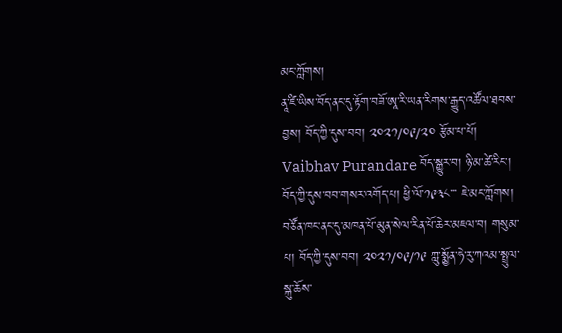མང་ཀློགས།
ནཱ་ཛི་ཡིས་བོད་ནང་དུ་རྟོག་བཟོ་ཨཱ་རི་ཡན་རིགས་རྒྱུད་འཚོལ་ཐབས་བྱས། བོད་ཀྱི་དུས་བབ། ༢༠༢༡/༠༩/༢༠ རྩོམ་པ་པོ། Vaibhav Purandare བོད་སྒྱུར་བ། ཉི་མ་ཚེ་རིང་། བོད་ཀྱི་དུས་བབ་གསར་འགོད་པ། ཕྱི་ལོ་༡༩༣༨་་་ ཇེ་མང་ཀློགས།
བཙོན་ཁང་ནང་དུ་མཁན་པོ་མུན་སེལ་རིན་པོ་ཆེར་མཇལ་བ། གསུམ་པ། བོད་ཀྱི་དུས་བབ། ༢༠༢༡/༠༩/༡༩ ཀླུ་སྨྱོན་ཧེ་རུ་ཀའམ་སྤྲུལ་སྐུ་ཆོས་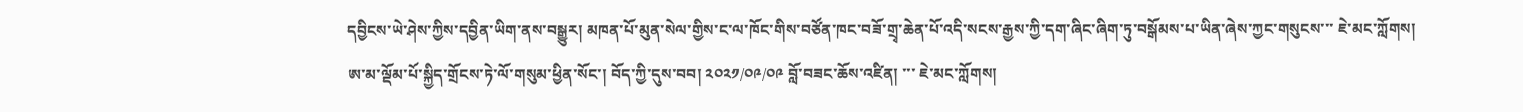དབྱིངས་ཡེ་ཤེས་ཀྱིས་དབྱིན་ཡིག་ནས་བསྒྱུར། མཁན་པོ་མུན་སེལ་གྱིས་ང་ལ་ཁོང་གིས་བཙོན་ཁང་བཟོ་གྲྭ་ཆེན་པོ་འདི་སངས་རྒྱས་ཀྱི་དག་ཞིང་ཞིག་ཏུ་བསྒོམས་པ་ཡིན་ཞེས་ཀྱང་གསུངས་་་ ཇེ་མང་ཀློགས།
ཨ་མ་ལྡོམ་པོ་སྐྱིད་གྲོངས་ཏེ་ལོ་གསུམ་ཕྱིན་སོང་། བོད་ཀྱི་དུས་བབ། ༢༠༢༡/༠༩/༠༩ བློ་བཟང་ཆོས་འཛིན། ་་་ ཇེ་མང་ཀློགས།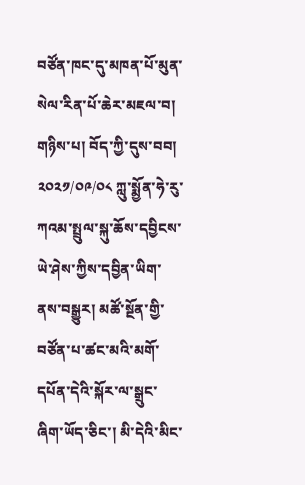བཙོན་ཁང་དུ་མཁན་པོ་མུན་སེལ་རིན་པོ་ཆེར་མཇལ་བ། གཉིས་པ། བོད་ཀྱི་དུས་བབ། ༢༠༢༡/༠༩/༠༨ ཀླུ་སྨྱོན་ཧེ་རུ་ཀའམ་སྤྲུལ་སྐུ་ཆོས་དབྱིངས་ཡེ་ཤེས་ཀྱིས་དབྱིན་ཡིག་ནས་བསྒྱུར། མཚོ་སྔོན་གྱི་བཙོན་པ་ཚང་མའི་མགོ་དཔོན་དེའི་སྐོར་ལ་སྒྲུང་ཞིག་ཡོད་ཅིང་། མི་དེའི་མིང་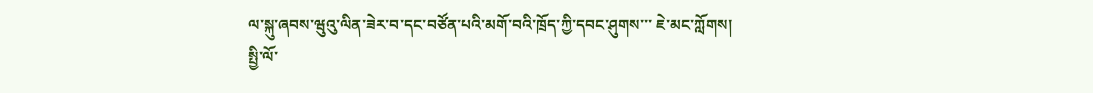ལ་སྐུ་ཞབས་ཝུའུ་ལིན་ཟེར་བ་དང་བཙོན་པའི་མགོ་བའི་ཁྲོད་ཀྱི་དབང་ཤུགས་་་ ཇེ་མང་ཀློགས།
སྤྱི་ལོ་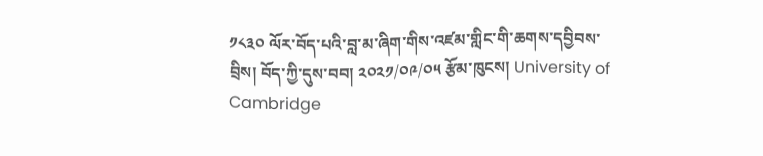༡༨༣༠ ལོར་བོད་པའི་བླ་མ་ཞིག་གིས་འཛམ་གླིང་གི་ཆགས་དབྱིབས་བྲིས། བོད་ཀྱི་དུས་བབ། ༢༠༢༡/༠༩/༠༥ རྩོམ་ཁུངས། University of Cambridge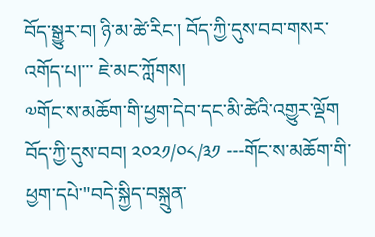བོད་སྒྱུར་བ། ཉི་མ་ཚེ་རིང་། བོད་ཀྱི་དུས་བབ་གསར་འགོད་པ།་་་ ཇེ་མང་ཀློགས།
༧གོང་ས་མཆོག་གི་ཕྱག་དེབ་དང་མི་ཚེའི་འགྱུར་ལྡོག བོད་ཀྱི་དུས་བབ། ༢༠༢༡/༠༨/༣༡ ---གོང་ས་མཆོག་གི་ཕྱག་དཔེ་"བདེ་སྐྱིད་བསྐྲུན་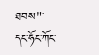ཐབས"་དང་ཧོང་ཀོང་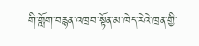གི་གློག་བརྙན་འཁྲབ་སྟོན་མ་ཁེད་རེའེ་ཁྲན་གྱི་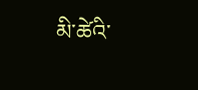མི་ཚེའི་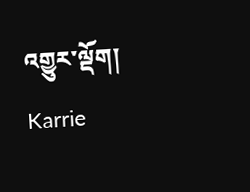འགྱུར་ལྡོག། Karrie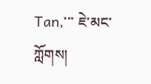Tan,་་་ ཇེ་མང་ཀློགས།